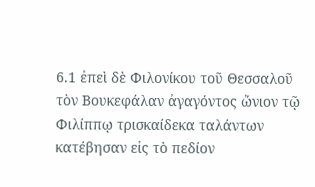6.1 ἐπεὶ δὲ Φιλονίκου τοῦ Θεσσαλοῦ τὸν Βουκεφάλαν ἀγαγόντος ὤνιον τῷ Φιλίππῳ τρισκαίδεκα ταλάντων κατέβησαν εἰς τὸ πεδίον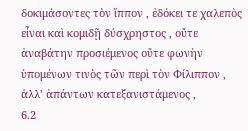δοκιμάσοντες τὸν ἵππον , ἐδόκει τε χαλεπὸς εἶναι καὶ κομιδῇ δύσχρηστος , οὔτε ἀναβάτην προσιέμενος οὔτε φωνὴν ὑπομένων τινὸς τῶν περὶ τὸν Φίλιππον , ἀλλ’ ἁπάντων κατεξανιστάμενος ,
6.2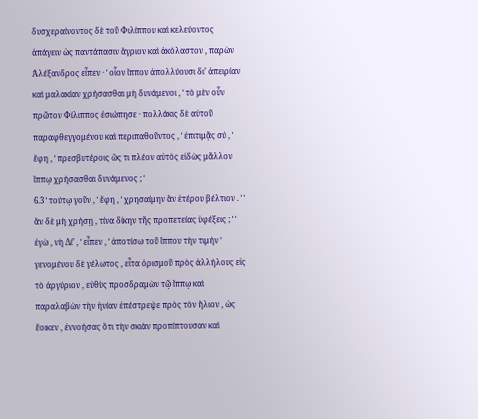δυσχεραίνοντος δὲ τοῦ Φιλίππου καὶ κελεύοντος ἀπάγειν ὡς παντάπασιν ἄγριον καὶ ἀκόλαστον , παρὼν Ἀλέξανδρος εἶπεν · ʹ οἷον ἵππον ἀπολλύουσι δι’ ἀπειρίαν καὶ μαλακίαν χρήσασθαι μὴ δυνάμενοι , ʹ τὸ μὲν οὖν πρῶτον Φίλιππος ἐσιώπησε · πολλάκις δὲ αὐτοῦ παραφθεγγομένου καὶ περιπαθοῦντος , ʹ ἐπιτιμᾷς σύ , ʹ ἔφη , ʹ πρεσβυτέροις ὥς τι πλέον αὐτὸς εἰδὼς μᾶλλον ἵππῳ χρήσασθαι δυνάμενος ; ʹ
6.3 ʹ τούτῳ γοῦν , ʹ ἔφη , ʹ χρησαίμην ἂν ἑτέρου βέλτιον . ʹ ʹ ἂν δὲ μὴ χρήσῃ , τίνα δίκην τῆς προπετείας ὑφέξεις ; ʹ ʹ ἐγὼ , νὴ Δί’ , ʹ εἶπεν , ʹ ἀποτίσω τοῦ ἵππου τὴν τιμήν ʹ γενομένου δὲ γέλωτος , εἶτα ὁρισμοῦ πρὸς ἀλλήλους εἰς τὸ ἀργύριον , εὐθὺς προσδραμὼν τῷ ἵππῳ καὶ παραλαβὼν τὴν ἡνίαν ἐπέστρεψε πρὸς τὸν ἥλιον , ὡς ἔοικεν , ἐννοήσας ὅτι τὴν σκιὰν προπίπτουσαν καὶ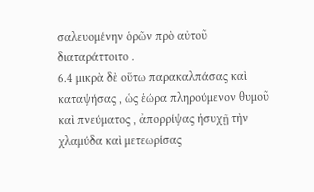σαλευομένην ὁρῶν πρὸ αὐτοῦ διαταράττοιτο .
6.4 μικρὰ δὲ οὕτω παρακαλπάσας καὶ καταψήσας , ὡς ἑώρα πληρούμενον θυμοῦ καὶ πνεύματος , ἀπορρίψας ἡσυχῇ τὴν χλαμύδα καὶ μετεωρίσας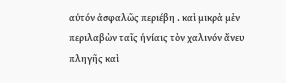αὑτόν ἀσφαλῶς περιέβη . καὶ μικρὰ μὲν περιλαβὼν ταῖς ἡνίαις τὸν χαλινόν ἄνευ πληγῆς καὶ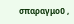σπαραγμοῦ ,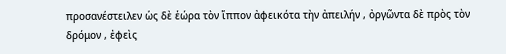προσανέστειλεν ὡς δὲ ἑώρα τὸν ἵππον ἀφεικότα τὴν ἀπειλήν , ὀργῶντα δὲ πρὸς τὸν δρόμον , ἐφεὶς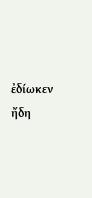ἐδίωκεν ἤδη